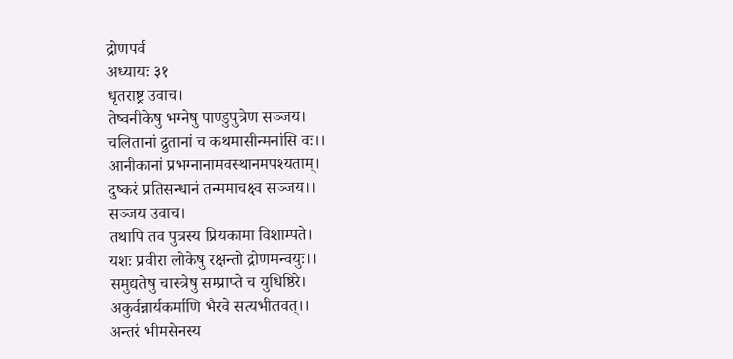द्रोणपर्व
अध्यायः ३१
धृतराष्ट्र उवाच।
तेष्वनीकेषु भग्नेषु पाण्डुपुत्रेण सञ्जय।
चलितानां द्रुतानां च कथमासीन्मनांसि वः।।
आनीकानां प्रभग्नानामवस्थानमपश्यताम्।
दुष्करं प्रतिसन्धानं तन्ममाचक्ष्व सञ्जय।।
सञ्जय उवाच।
तथापि तव पुत्रस्य प्रियकामा विशाम्पते।
यशः प्रवीरा लोकेषु रक्षन्तो द्रोणमन्वयुः।।
समुद्यतेषु चास्त्रेषु सम्प्राप्ते च युधिष्ठिरे।
अकुर्वन्नार्यकर्माणि भैरवे सत्यभीतवत्।।
अन्तरं भीमसेनस्य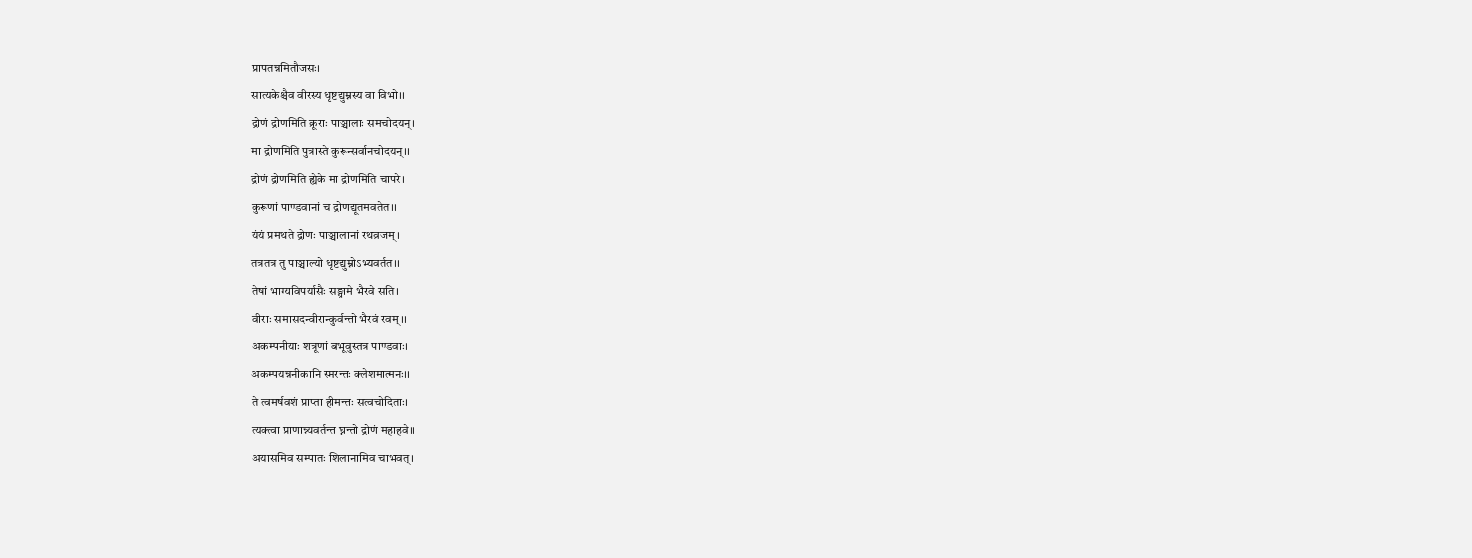प्रापतन्नमितौजसः।
सात्यकेश्चैव वीरस्य धृष्टद्युम्नस्य वा विभो।।
द्रोणं द्रोणमिति क्रूराः पाञ्चालाः समचोदयन्।
मा द्रोणमिति पुत्रास्ते कुरून्सर्वानचोदयन्।।
द्रोणं द्रोणमिति ह्येके मा द्रोणमिति चापरे।
कुरूणां पाण्डवानां च द्रोणद्यूतमवतेत।।
यंयं प्रमथते द्रोणः पाञ्चालानां रथव्रजम्।
तत्रतत्र तु पाञ्चाल्यो धृष्टद्युम्नोऽभ्यवर्तत।।
तेषां भाग्यविपर्यासैः सङ्ग्रामे भैरवे सति।
वीराः समासदन्वीरान्कुर्वन्तो भैरवं रवम्।।
अकम्पनीयाः शत्रूणां बभूवुस्तत्र पाण्डवाः।
अकम्पयन्ननीकानि स्मरन्तः क्लेशमात्मनः।।
ते त्वमर्षवशं प्राप्ता हीमन्तः सत्वचोदिताः।
त्यक्त्वा प्राणान्न्यवर्तन्त घ्नन्तो द्रोणं महाहवे।।
अयासमिव सम्पातः शिलानामिव चाभवत्।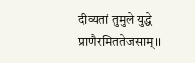दीव्यतां तुमुले युद्धे प्राणैरमिततेजसाम्।।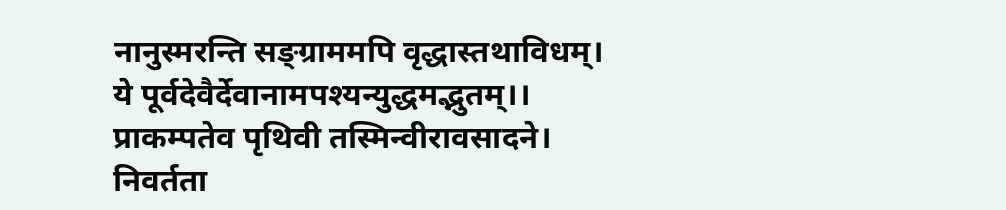नानुस्मरन्ति सङ्ग्राममपि वृद्धास्तथाविधम्।
ये पूर्वदेवैर्देवानामपश्यन्युद्धमद्भुतम्।।
प्राकम्पतेव पृथिवी तस्मिन्वीरावसादने।
निवर्तता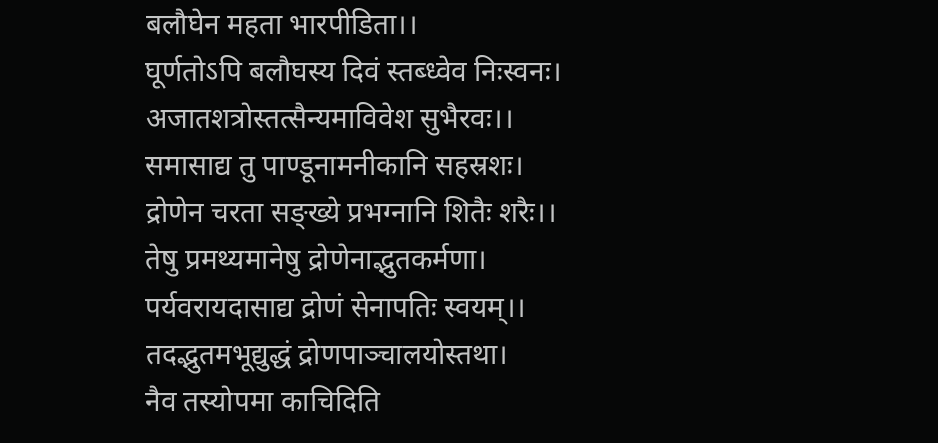बलौघेन महता भारपीडिता।।
घूर्णतोऽपि बलौघस्य दिवं स्तब्ध्वेव निःस्वनः।
अजातशत्रोस्तत्सैन्यमाविवेश सुभैरवः।।
समासाद्य तु पाण्डूनामनीकानि सहस्रशः।
द्रोणेन चरता सङ्ख्ये प्रभग्नानि शितैः शरैः।।
तेषु प्रमथ्यमानेषु द्रोणेनाद्भुतकर्मणा।
पर्यवरायदासाद्य द्रोणं सेनापतिः स्वयम्।।
तदद्भुतमभूद्युद्धं द्रोणपाञ्चालयोस्तथा।
नैव तस्योपमा काचिदिति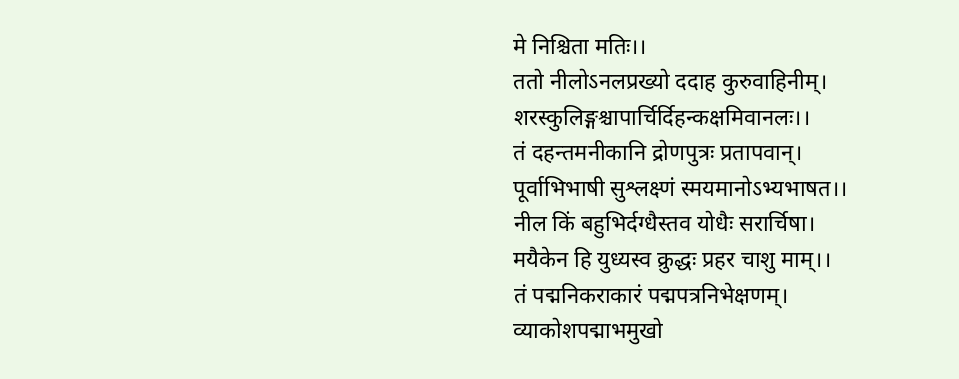मे निश्चिता मतिः।।
ततो नीलोऽनलप्रख्यो ददाह कुरुवाहिनीम्।
शरस्कुलिङ्गश्चापार्चिर्दिहन्कक्षमिवानलः।।
तं दहन्तमनीकानि द्रोणपुत्रः प्रतापवान्।
पूर्वाभिभाषी सुश्लक्ष्णं स्मयमानोऽभ्यभाषत।।
नील किं बहुभिर्दग्धैस्तव योधैः सरार्चिषा।
मयैकेन हि युध्यस्व क्रुद्धः प्रहर चाशु माम्।।
तं पद्मनिकराकारं पद्मपत्रनिभेक्षणम्।
व्याकोशपद्माभमुखो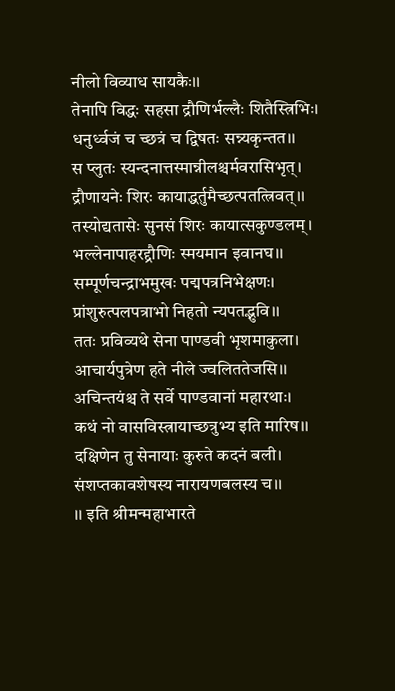नीलो विव्याध सायकैः।।
तेनापि विद्धः सहसा द्रौणिर्भल्लैः शितैस्त्रिभिः।
धनुर्ध्वजं च च्छत्रं च द्विषतः सन्न्यकृन्तत।।
स प्लुतः स्यन्दनात्तस्मान्नीलश्चर्मवरासिभृत्।
द्रौणायनेः शिरः कायाद्धर्तुमैच्छत्पतत्त्रिवत्।।
तस्योद्यतासेः सुनसं शिरः कायात्सकुण्डलम्।
भल्लेनापाहरद्द्रौणिः स्मयमान इवानघ।।
सम्पूर्णचन्द्राभमुखः पद्मपत्रनिभेक्षणः।
प्रांशुरुत्पलपत्राभो निहतो न्यपतद्भुवि।।
ततः प्रविव्यथे सेना पाण्डवी भृशमाकुला।
आचार्यपुत्रेण हते नीले ज्वलिततेजसि।।
अचिन्तयंश्च ते सर्वे पाण्डवानां महारथाः।
कथं नो वासविस्त्रायाच्छत्रुभ्य इति मारिष।।
दक्षिणेन तु सेनायाः कुरुते कदनं बली।
संशप्तकावशेषस्य नारायणबलस्य च।।
।। इति श्रीमन्महाभारते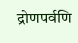द्रोणपर्वणि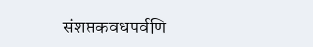संशप्तकवधपर्वणि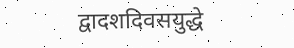द्वादशदिवसयुद्धे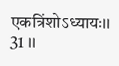एकत्रिंशोऽध्यायः।। 31 ।।